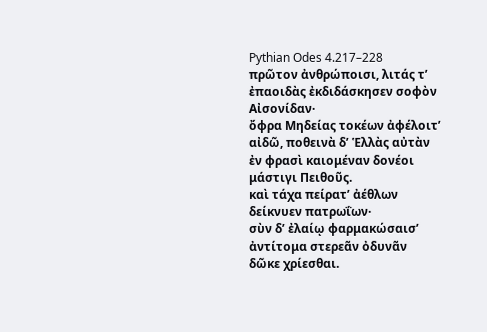Pythian Odes 4.217–228
πρῶτον ἀνθρώποισι, λιτάς τʼ ἐπαοιδὰς ἐκδιδάσκησεν σοφὸν Αἰσονίδαν·
ὄφρα Μηδείας τοκέων ἀφέλοιτʼ αἰδῶ, ποθεινὰ δʼ Ἑλλὰς αὐτὰν
ἐν φρασὶ καιομέναν δονέοι μάστιγι Πειθοῦς.
καὶ τάχα πείρατʼ ἀέθλων δείκνυεν πατρωΐων·
σὺν δʼ ἐλαίῳ φαρμακώσαισʼ ἀντίτομα στερεᾶν ὀδυνᾶν
δῶκε χρίεσθαι.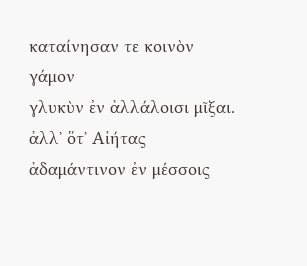καταίνησαν τε κοινὸν γάμον
γλυκὺν ἐν ἀλλάλοισι μῖξαι.
ἀλλʼ ὅτʼ Αἰήτας ἀδαμάντινον ἐν μέσσοις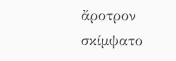ἄροτρον σκίμψατο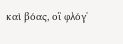καὶ βόας, οἳ φλόγʼ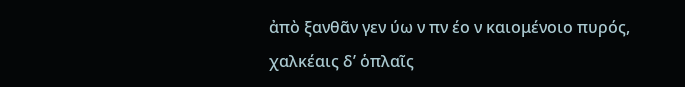ἀπὸ ξανθᾶν γεν ύω ν πν έο ν καιομένοιο πυρός,
χαλκέαις δʼ ὁπλαῖς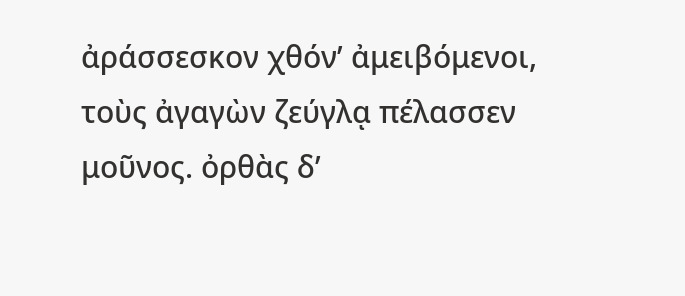ἀράσσεσκον χθόνʼ ἀμειβόμενοι,
τοὺς ἀγαγὼν ζεύγλᾳ πέλασσεν μοῦνος. ὀρθὰς δʼ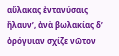αὔλακας ἐντανύσαις
ἤλαυνʼ, ἀνὰ βωλακίας δʼ ὀρόγυιαν σχίζε νῶτον